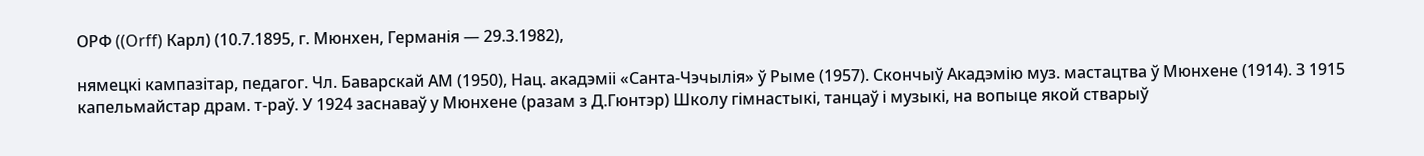ОРФ ((Orff) Карл) (10.7.1895, г. Мюнхен, Германія — 29.3.1982),

нямецкі кампазітар, педагог. Чл. Баварскай АМ (1950), Нац. акадэміі «Санта-Чэчылія» ў Рыме (1957). Скончыў Акадэмію муз. мастацтва ў Мюнхене (1914). З 1915 капельмайстар драм. т-раў. У 1924 заснаваў у Мюнхене (разам з Д.Гюнтэр) Школу гімнастыкі, танцаў і музыкі, на вопыце якой стварыў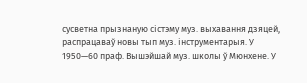сусветна прызнаную сістэму муз. выхавання дзяцей, распрацаваў новы тып муз. інструментарыя. У 1950—60 праф. Вышэйшай муз. школы ў Мюнхене. У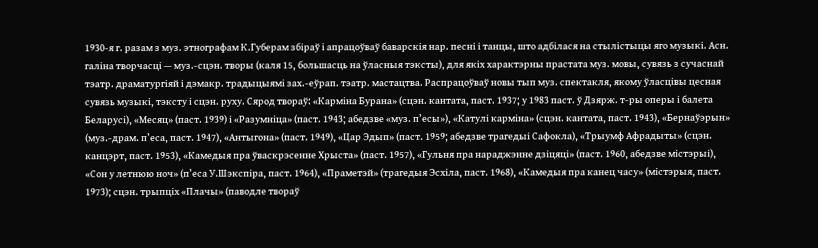1930-я г. разам з муз. этнографам К.Губерам збіраў і апрацоўваў баварскія нар. песні і танцы, што адбілася на стылістыцы яго музыкі. Асн. галіна творчасці — муз.-сцэн. творы (каля 15, большасць на ўласныя тэксты), для якіх характэрны прастата муз. мовы, сувязь з сучаснай тэатр. драматургіяй і дэмакр. традыцыямі зах.-еўрап. тэатр. мастацтва. Распрацоўваў новы тып муз. спектакля, якому ўласцівы цесная сувязь музыкі, тэксту і сцэн. руху. Сярод твораў: «Карміна Бурана» (сцэн. кантата, паст. 1937; у 1983 паст. ў Дзярж. т-ры оперы і балета Беларусі), «Месяц» (паст. 1939) і «Разумніца» (паст. 1943; абедзве «муз. п’есы»), «Катулі карміна» (сцэн. кантата, паст. 1943), «Бернаўэрын» (муз.-драм. п’еса, паст. 1947), «Антыгона» (паст. 1949), «Цар Эдып» (паст. 1959; абедзве трагедыі Сафокла), «Трыумф Афрадыты» (сцэн. канцэрт, паст. 1953), «Камедыя пра ўваскрэсенне Хрыста» (паст. 1957), «Гульня пра нараджэнне дзіцяці» (паст. 1960, абедзве містэрыі), «Сон у летнюю ноч» (п’еса У.Шэкспіра, паст. 1964), «Праметэй» (трагедыя Эсхіла, паст. 1968), «Камедыя пра канец часу» (містэрыя, паст. 1973); сцэн. трыпціх «Плачы» (паводле твораў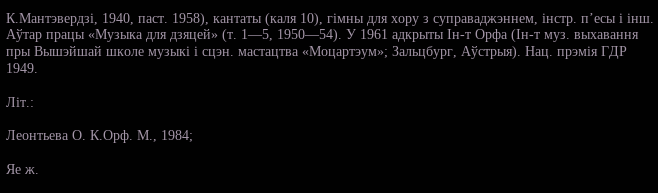К.Мантэвердзі, 1940, паст. 1958), кантаты (каля 10), гімны для хору з суправаджэннем, інстр. п’есы і інш. Аўтар працы «Музыка для дзяцей» (т. 1—5, 1950—54). У 1961 адкрыты Ін-т Орфа (Ін-т муз. выхавання пры Вышэйшай школе музыкі і сцэн. мастацтва «Моцартэум»; Зальцбург, Аўстрыя). Нац. прэмія ГДР 1949.

Літ.:

Леонтьева О. К.Орф. М., 1984;

Яе ж.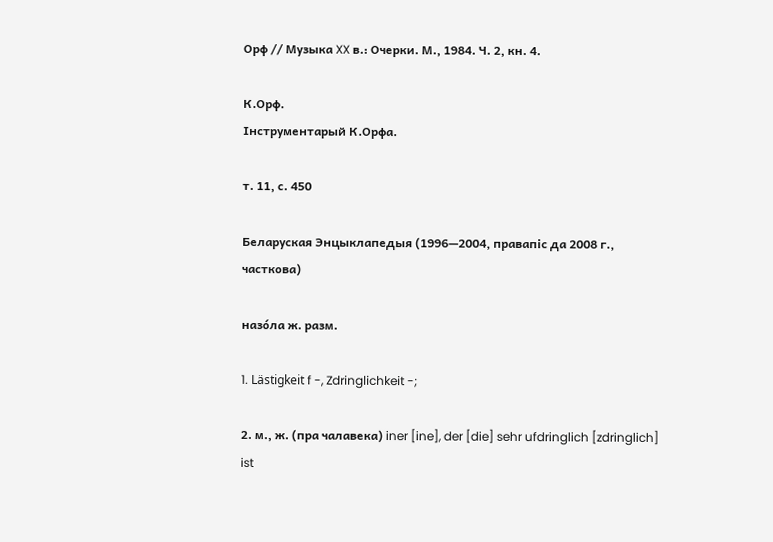Орф // Музыка XX в.: Очерки. М., 1984. Ч. 2, кн. 4.

К.Орф.
Інструментарый К.Орфа.

т. 11, с. 450

Беларуская Энцыклапедыя (1996—2004, правапіс да 2008 г., часткова)

назо́ла ж. разм.

1. Lästigkeit f -, Zdringlichkeit -;

2. м., ж. (пра чалавека) iner [ine], der [die] sehr ufdringlich [zdringlich] ist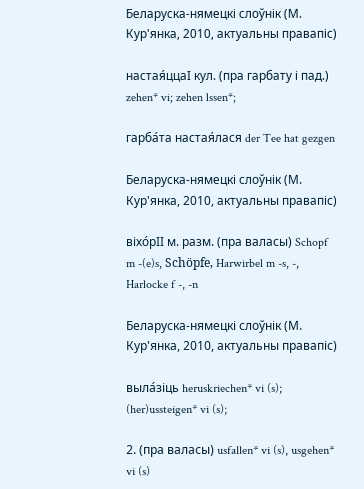Беларуска-нямецкі слоўнік (М. Кур'янка, 2010, актуальны правапіс)

настая́ццаI кул. (пра гарбату і пад.) zehen* vi; zehen lssen*;

гарба́та настая́лася der Tee hat gezgen

Беларуска-нямецкі слоўнік (М. Кур'янка, 2010, актуальны правапіс)

віхо́рII м. разм. (пра валасы) Schopf m -(e)s, Schöpfe, Harwirbel m -s, -, Harlocke f -, -n

Беларуска-нямецкі слоўнік (М. Кур'янка, 2010, актуальны правапіс)

выла́зіць heruskriechen* vi (s); (her)ussteigen* vi (s);

2. (пра валасы) usfallen* vi (s), usgehen* vi (s)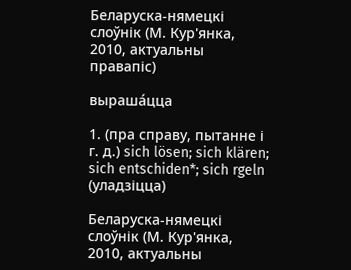Беларуска-нямецкі слоўнік (М. Кур'янка, 2010, актуальны правапіс)

выраша́цца

1. (пра справу, пытанне і г. д.) sich lösen; sich klären; sich entschiden*; sich rgeln (уладзіцца)

Беларуска-нямецкі слоўнік (М. Кур'янка, 2010, актуальны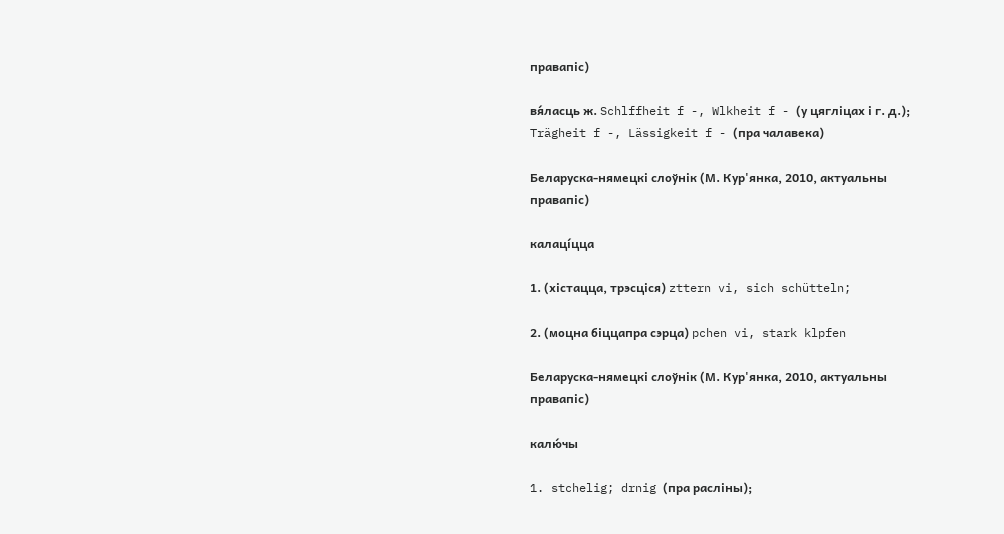правапіс)

вя́ласць ж. Schlffheit f -, Wlkheit f - (у цягліцах і г. д.); Trägheit f -, Lässigkeit f - (пра чалавека)

Беларуска-нямецкі слоўнік (М. Кур'янка, 2010, актуальны правапіс)

калаці́цца

1. (хістацца, трэсціся) zttern vi, sich schütteln;

2. (моцна біццапра сэрца) pchen vi, stark klpfen

Беларуска-нямецкі слоўнік (М. Кур'янка, 2010, актуальны правапіс)

калю́чы

1. stchelig; drnig (пра расліны);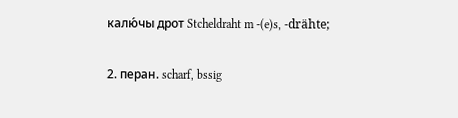калю́чы дрот Stcheldraht m -(e)s, -drähte;

2. перан. scharf, bssig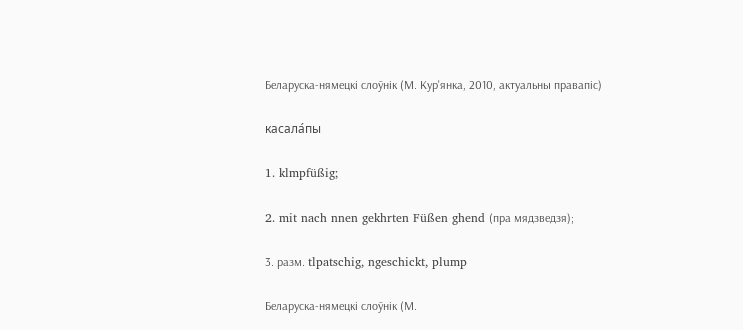Беларуска-нямецкі слоўнік (М. Кур'янка, 2010, актуальны правапіс)

касала́пы

1. klmpfüßig;

2. mit nach nnen gekhrten Füßen ghend (пра мядзведзя);

3. разм. tlpatschig, ngeschickt, plump

Беларуска-нямецкі слоўнік (М.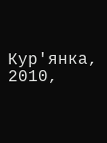Кур'янка, 2010,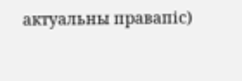актуальны правапіс)